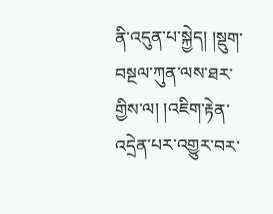ནི་འདུན་པ་སྐྱེད། །སྡུག་བསྔལ་ཀུན་ལས་ཐར་གྱིས་ལ། །འཇིག་རྟེན་འདྲེན་པར་འགྱུར་བར་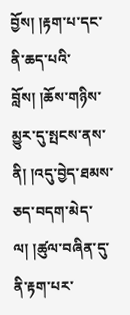བྱོས། །རྟག་པ་དང་ནི་ཆད་པའི་བློས། །ཆོས་གཉིས་མྱུར་དུ་སྤངས་ནས་ནི། །འདུ་བྱེད་ཐམས་ཅད་བདག་མེད་ལ། །ཚུལ་བཞིན་དུ་ནི་རྟག་པར་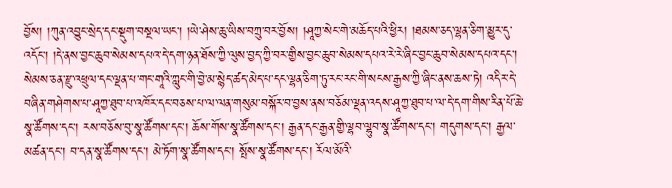བྱོས། །ཀུན་འབྱུང་སྲེད་དང་སྡུག་བསྔལ་ཡང་། །ཡེ་ཤེས་ཆུ་ཡིས་བཀྲུ་བར་བྱོས། །ཤཱཀྱ་སེང་གེ་མཆོད་པའི་ཕྱིར། །ཐམས་ཅད་ལྷན་ཅིག་མྱུར་དུ་འདོང་། །དེ་ནས་བྱང་ཆུབ་སེམས་དཔའ་དེ་དག་ཉན་ཐོས་ཀྱི་ལུས་བྱད་ཀྱི་བར་གྱིས་བྱང་ཆུབ་སེམས་དཔའ་རེ་རེ་ཞིང་བྱང་ཆུབ་སེམས་དཔའ་དང་། སེམས་ཅན་རྫུ་འཕྲུལ་དང་ལྡན་པ་གང་གཱའི་ཀླུང་གི་བྱེ་མ་སྙེད་ཚད་མེད་པ་དང་ལྷན་ཅིག་ཏུ་རང་རང་གི་སངས་རྒྱས་ཀྱི་ཞིང་ནས་ཆས་ཏེ། འདིར་དེ་བཞིན་གཤེགས་པ་ཤཱཀྱ་ཐུབ་པ་འཁོར་དང་བཅས་པ་ལ་ལན་གསུམ་བསྐོར་བ་བྱས་ནས་བཅོམ་ལྡན་འདས་ཤཱཀྱ་ཐུབ་པ་ལ་དེ་དག་གིས་རིན་པོ་ཆེ་སྣ་ཚོགས་དང་། རས་བཅོས་བུ་སྣ་ཚོགས་དང་། ཆོས་གོས་སྣ་ཚོགས་དང་། རྒྱན་དང་རྒྱན་གྱི་ལྷབ་ལྷུབ་སྣ་ཚོགས་དང་། གདུགས་དང་། རྒྱལ་མཚན་དང་། བ་དན་སྣ་ཚོགས་དང་། མེ་ཏོག་སྣ་ཚོགས་དང་། སྤོས་སྣ་ཚོགས་དང་། རོལ་མོའི་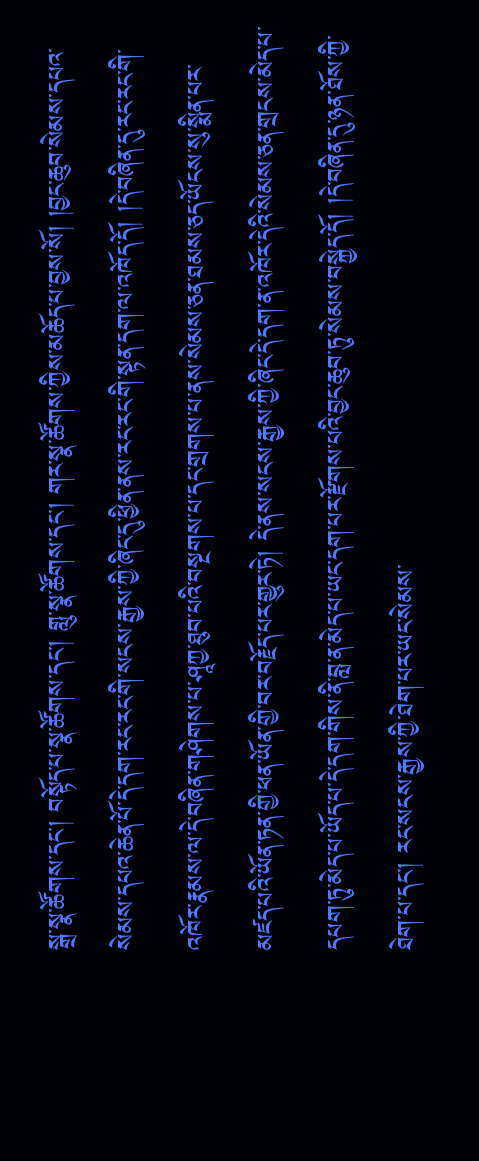སྒྲ་སྣ་ཚོགས་དང་། བསྟོད་པ་སྣ་ཚོགས་དང་། གླུ་སྣ་ཚོགས་དང་། གར་སྣ་ཚོགས་ཀྱིས་མཆོད་པ་བྱས་སོ། །བྱང་ཆུབ་སེམས་དཔའ་སེམས་དཔའ་ཆེན་པོ་དེ་དག་རང་རང་གི་སངས་རྒྱས་ཀྱི་ཞིང་དུ་ཕྱིན་ནས་རང་རང་གི་སྟན་དག་ལ་འཁོད་དོ། །དེ་བཞིན་དུ་རང་རང་གི་འཁོར་རྣམས་ལ་དེ་བཞིན་གཤེགས་པ་ཤཱཀྱ་ཐུབ་པའི་བསྔགས་པ་དང་གྲགས་པ་ནས་སེམས་ཅན་ཐམས་ཅད་ཡོངས་སུ་སྨིན་པར་མཛད་པའི་ཡོན་ཏན་གྱི་ཕན་ཡོན་གྱི་བར་བརྗོད་པར་གྱུར་ཏེ། དེ་ནས་སངས་རྒྱས་ཀྱི་ཞིང་དེ་དག་ན་འཁོར་དེའི་སེམས་ཅན་གྲངས་མེད་པ་དཔག་ཏུ་མེད་པ་ཡོད་པ་དེ་དག་གིས་ནི་བླ་ན་མེད་པ་ཡང་དག་པར་རྫོགས་པའི་བྱང་ཆུབ་ཏུ་སེམས་བསྐྱེད་དོ། །དེ་བཞིན་དུ་ཉན་ཐོས་ཀྱི་ཐེག་པ་དང་། རང་སངས་རྒྱས་ཀྱི་ཐེག་པར་ཡང་སེམས་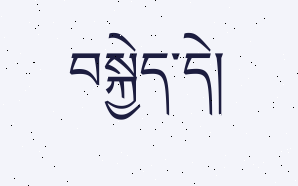བསྐྱེད་དེ།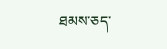ཐམས་ཅད་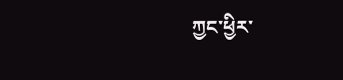ཀྱང་ཕྱིར་